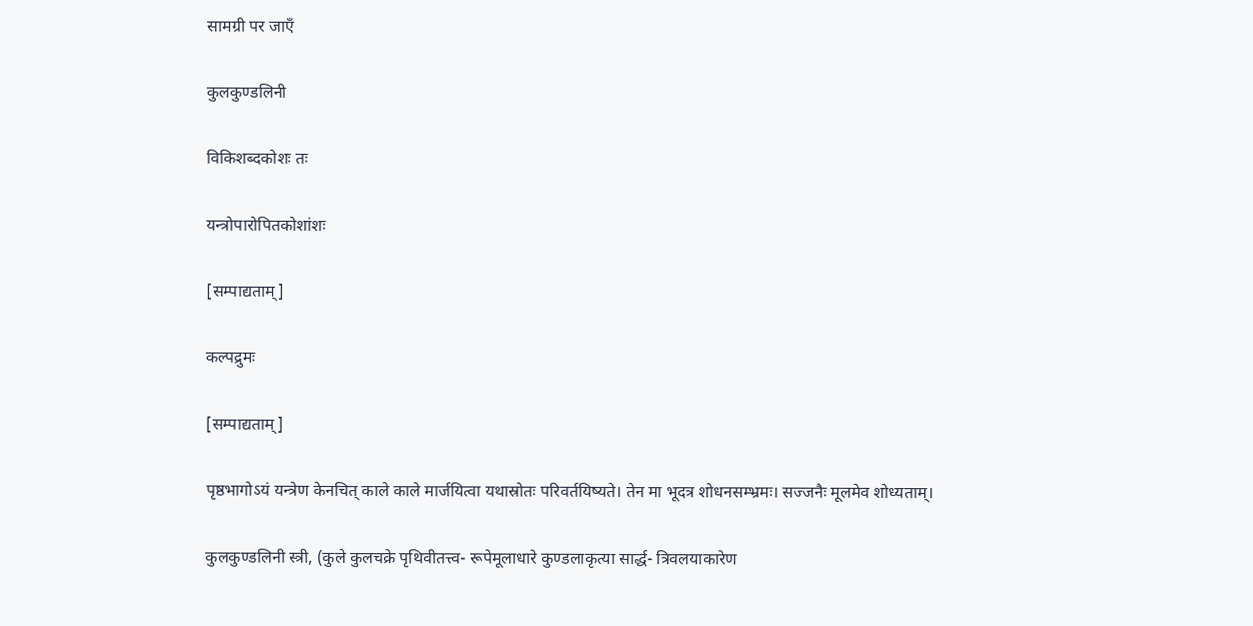सामग्री पर जाएँ

कुलकुण्डलिनी

विकिशब्दकोशः तः

यन्त्रोपारोपितकोशांशः

[सम्पाद्यताम्]

कल्पद्रुमः

[सम्पाद्यताम्]

पृष्ठभागोऽयं यन्त्रेण केनचित् काले काले मार्जयित्वा यथास्रोतः परिवर्तयिष्यते। तेन मा भूदत्र शोधनसम्भ्रमः। सज्जनैः मूलमेव शोध्यताम्।

कुलकुण्डलिनी स्त्री, (कुले कुलचक्रे पृथिवीतत्त्व- रूपेमूलाधारे कुण्डलाकृत्या सार्द्ध- त्रिवलयाकारेण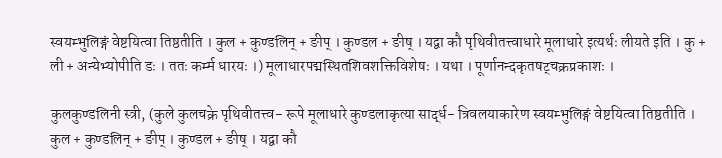स्वयम्भुलिङ्गं वेष्टयित्वा तिष्ठतीति । कुल + कुण्डलिन् + ङीप् । कुण्डल + ङीष् । यद्वा कौ पृथिवीतत्त्वाधारे मूलाधारे इत्यर्थः लीयते इति । कु + ली + अन्येभ्योपीति डः । ततः कर्म्म धारयः ।) मूलाधारपद्मस्थितशिवशक्तिविशेषः । यथा । पूर्णानन्दकृतषट्चक्रप्रकाशः ।

कुलकुण्डलिनी स्त्री, (कुले कुलचक्रे पृथिवीतत्त्व- रूपे मूलाधारे कुण्डलाकृत्या सार्द्ध- त्रिवलयाकारेण स्वयम्भुलिङ्गं वेष्टयित्वा तिष्ठतीति । कुल + कुण्डलिन् + ङीप् । कुण्डल + ङीष् । यद्वा कौ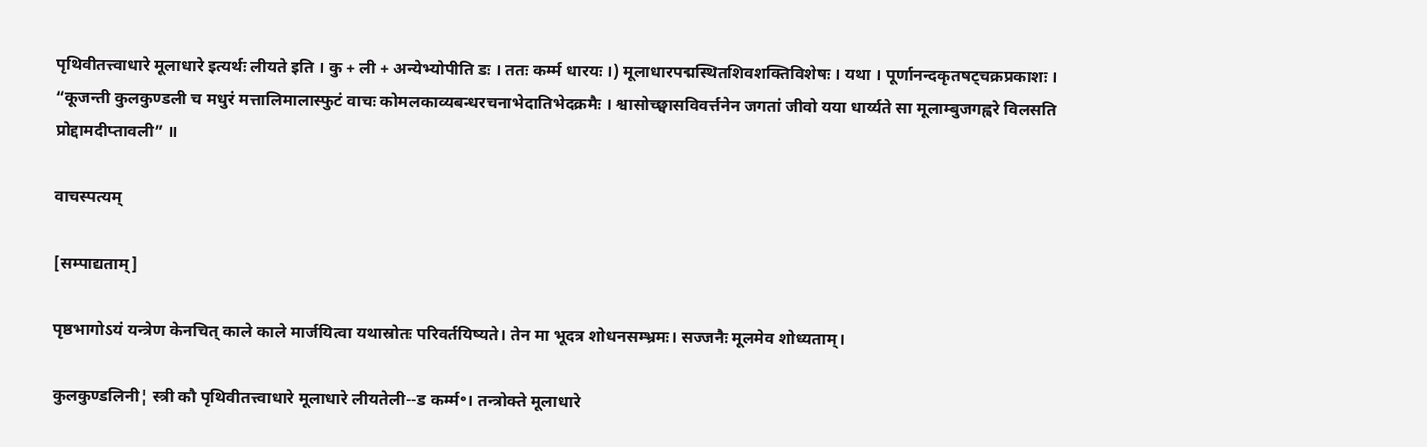पृथिवीतत्त्वाधारे मूलाधारे इत्यर्थः लीयते इति । कु + ली + अन्येभ्योपीति डः । ततः कर्म्म धारयः ।) मूलाधारपद्मस्थितशिवशक्तिविशेषः । यथा । पूर्णानन्दकृतषट्चक्रप्रकाशः । “कूजन्ती कुलकुण्डली च मधुरं मत्तालिमालास्फुटं वाचः कोमलकाव्यबन्धरचनाभेदातिभेदक्रमैः । श्वासोच्छ्वासविवर्त्तनेन जगतां जीवो यया धार्य्यते सा मूलाम्बुजगह्वरे विलसति प्रोद्दामदीप्तावली” ॥

वाचस्पत्यम्

[सम्पाद्यताम्]

पृष्ठभागोऽयं यन्त्रेण केनचित् काले काले मार्जयित्वा यथास्रोतः परिवर्तयिष्यते। तेन मा भूदत्र शोधनसम्भ्रमः। सज्जनैः मूलमेव शोध्यताम्।

कुलकुण्डलिनी¦ स्त्री कौ पृथिवीतत्त्वाधारे मूलाधारे लीयतेली--ड कर्म्म॰। तन्त्रोक्ते मूलाधारे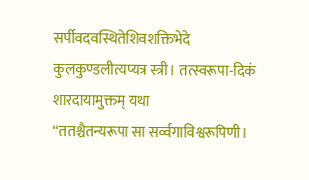सर्पीवदवस्थितेशिवशक्तिभेदे कुलकुण्डलीत्यप्यत्र स्त्री। तत्स्वरूपा-दिकं शारदायामुक्तम् यथा
“ततश्चैतन्यरूपा सा सर्व्वगाविश्वरूपिणी।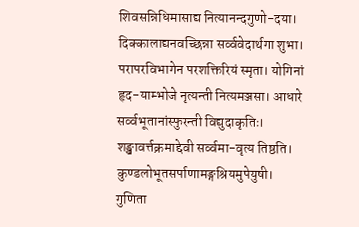शिवसन्निधिमासाद्य नित्यानन्दगुणो-दया। दिक्कालाद्यनवच्छिन्ना सर्व्ववेदार्थगा शुभा। परापरविभागेन परशक्तिरियं स्मृता। योगिनां हृद-याम्भोजे नृत्यन्ती नित्यमञ्जसा। आधारे सर्व्वभूतानांस्फुरन्ती विद्युदाकृतिः। शङ्खावर्त्तक्रमाद्देवी सर्व्वमा-वृत्य तिष्ठति। कुण्डलोभूतसर्पाणामङ्गश्रियमुपेयुषी। गुणिता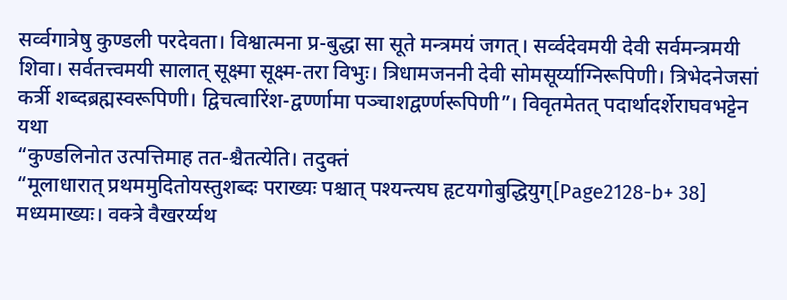सर्व्वगात्रेषु कुण्डली परदेवता। विश्वात्मना प्र-बुद्धा सा सूते मन्त्रमयं जगत्। सर्व्वदेवमयी देवी सर्वमन्त्रमयी शिवा। सर्वतत्त्वमयी सालात् सूक्ष्मा सूक्ष्म-तरा विभुः। त्रिधामजननी देवी सोमसूर्य्याग्निरूपिणी। त्रिभेदनेजसां कर्त्री शब्दब्रह्मस्वरूपिणी। द्विचत्वारिंश-द्वर्ण्णामा पञ्चाशद्वर्ण्णरूपिणी”। विवृतमेतत् पदार्थादर्शेराघवभट्टेन यथा
“कुण्डलिनोत उत्पत्तिमाह तत-श्चैतत्येति। तदुक्तं
“मूलाधारात् प्रथममुदितोयस्तुशब्दः पराख्यः पश्चात् पश्यन्त्यघ हृटयगोबुद्धियुग्[Page2128-b+ 38] मध्यमाख्यः। वक्त्रे वैखरर्य्यथ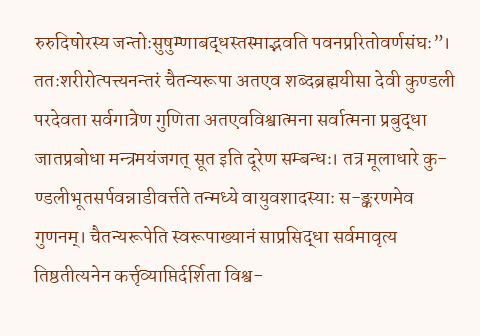रुरुदिषोरस्य जन्तोःसुषुम्णाबद्धस्तस्माद्भवति पवनप्ररितोवर्णसंघः”। ततःशरीरोत्पत्त्यनन्तरं चैतन्यरूपा अतएव शब्दब्रह्मयीसा देवी कुण्डली परदेवता सर्वगात्रेण गुणिता अतएवविश्वात्मना सर्वात्मना प्रबुद्धा जातप्रबोधा मन्त्रमयंजगत् सूत इति दूरेण सम्बन्धः। तत्र मूलाधारे कु-ण्डलीभूतसर्पवन्नाडीवर्त्तते तन्मध्ये वायुवशादस्याः स-ङ्करणमेव गुणनम्। चैतन्यरूपेति स्वरूपाख्यानं साप्रसिद्धा सर्वमावृत्य तिष्ठतीत्यनेन कर्त्तृव्याप्तिर्दर्शिता विश्व-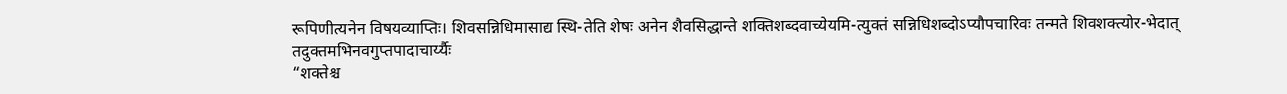रूपिणीत्यनेन विषयव्याप्तिः। शिवसन्निधिमासाद्य स्थि-तेति शेषः अनेन शैवसिद्धान्ते शक्तिशब्दवाच्येयमि-त्युक्तं सन्निधिशब्दोऽप्यौपचारिवः तन्मते शिवशक्त्योर-भेदात् तदुक्तमभिनवगुप्तपादाचार्य्यैः
“शक्तेश्च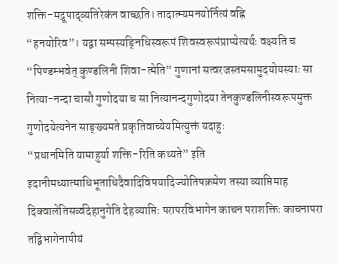शक्ति-मद्रूपाद्व्यतिरेकंन वाच्छति। तादात्म्यमनयोर्नित्यं वह्नि
“हनयोरिव”। यद्वा सम्पस्यङ्निधिस्वरूपं शिवस्वरूपंप्राप्येत्यर्थः वक्ष्यति च
“पिण्डम्भवेत् कुण्डलिनी शिवा-त्मेति” गुणानां सत्वरजस्तमसामुदयोयस्याः सा नित्या-नन्दा चासौ गुणोदया च सा नित्यानन्दगुणोदया तेनकुण्डलिनीस्वरूपमुक्त गुणोदयेत्यनेन साङ्ख्यमते प्रकृतिवाच्येयमित्युक्तं यदाहुः
“प्रधानमिति यामाहुर्या शक्ति-रिति कथ्यते” इति इदानीमध्यात्माधिभूताधिदैवादिविषयादिज्योतिषक्रमेण तस्या व्याप्तिमाह दिक्वालेतिसर्व्वदेहानुगेति देहव्याप्तिः परापरविभागेन काचन पराशक्तिः काचनापरा तद्विभागेनापीयं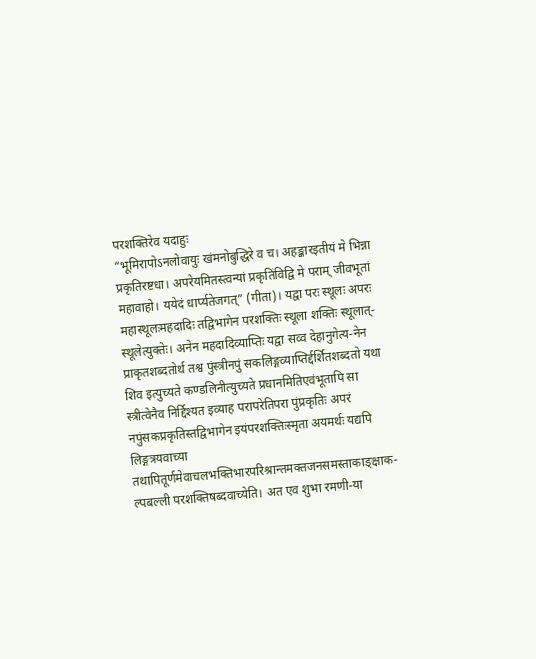परशक्तिरेव यदाहुः
“भूमिरापोऽनलोवायुः खंमनोबुद्धिरे व च। अहङ्कारइतीयं मे भिन्ना प्रकृतिरष्टधा। अपरेयमितस्त्वन्यां प्रकृतिंविद्वि मे पराम् जीवभूतां महावाहो। ययेदं धार्प्यतेजगत्” (गीता)। यद्वा परः स्थूलः अपरः महास्थूलःमहदादिः तद्विभागेन परशक्तिः स्थूला शक्तिः स्थूलात्-स्थूलेत्युक्तेः। अनेन महदादिव्याप्तिः यद्वा सव्व देहानुगेत्य-नेन प्राकृतशब्दतोर्थ तश्व पुंस्त्रीनपुं सकलिङ्गव्याप्तिर्द्दर्शितशब्दतो यथा शिव इत्युच्यते कण्डलिनीत्युच्यते प्रधानमितिएवंभूतापि सा स्त्रीत्वेनैव निर्द्दिश्यत इव्याह परापरेतिपरा पुंप्रकृतिः अपरं नपुंसकप्रकृतिस्तद्विभागेन इयंपरशक्तिःस्मृता अयमर्थः यद्यपि लिङ्गत्रयवाच्या तथापितूर्णमेवाचलभक्तिभारपरिश्रान्तमक्तजनसमस्ताकाङ्क्षाक-ल्पबल्ली परशक्तिषब्दवाच्येति। अत एव शुभा रमणी-या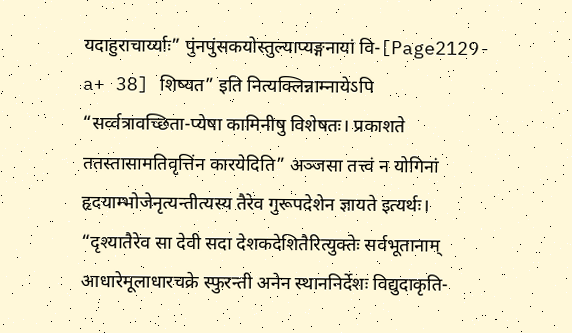यदाहुराचार्य्याः” पुंनपुंसकयोस्तुल्याप्यङ्गनायां वि-[Page2129-a+ 38] शिष्यत” इति नित्यक्लिन्नाम्नायेऽपि
“सर्व्वत्रावच्छिता-प्येषा कामिनीषु विशेषतः। प्रकाशते ततस्तासामतिवृत्तिंन कारयेदिति” अञ्जसा तत्त्वं न योगिनां हृदयाम्भोजेनृत्यन्तीत्यस्य तैरेव गुरूपदेशेन ज्ञायते इत्यर्थः।
“दृश्यातैरेव सा देवी सदा देशकदेशितैरित्युक्तेः सर्वभूतानाम् आधारेमूलाधारचक्रे स्फुरन्ती अनेन स्थाननिर्देशः विद्युदाकृति-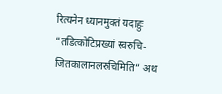रित्यनेन ध्यानमुक्तं यदाहुः
“तडित्कोटिप्रख्यां स्वरुचि-जितकालानलरुचिमिति” अथ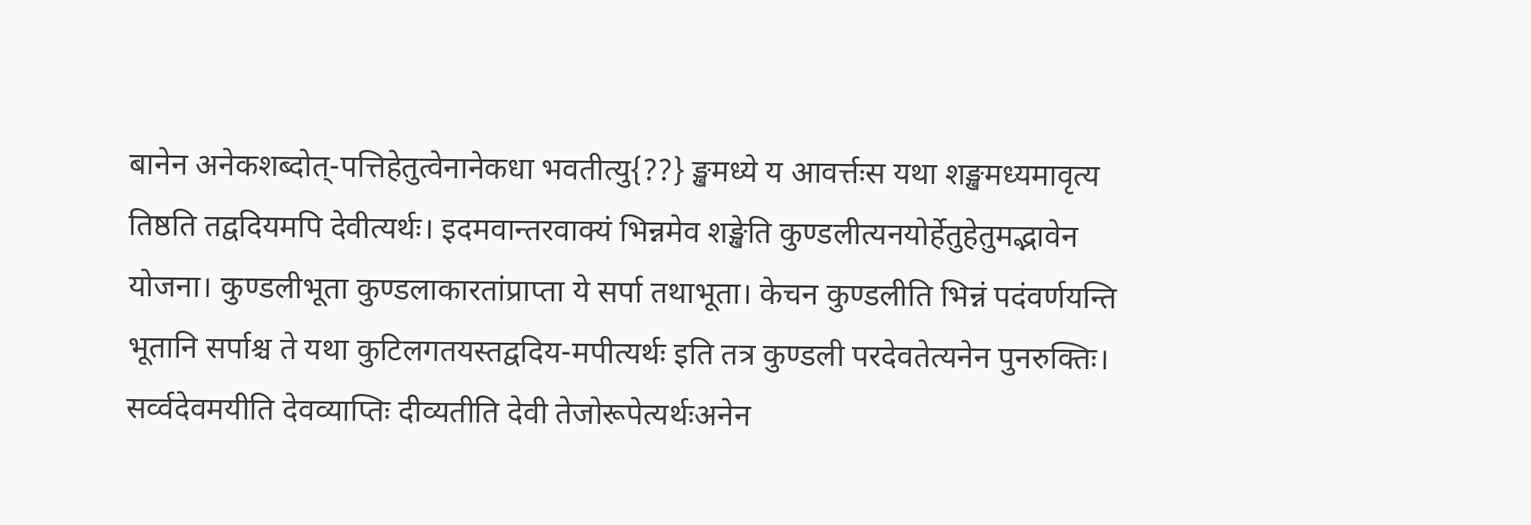बानेन अनेकशब्दोत्-पत्तिहेतुत्वेनानेकधा भवतीत्यु{??} ङ्खमध्ये य आवर्त्तःस यथा शङ्खमध्यमावृत्य तिष्ठति तद्वदियमपि देवीत्यर्थः। इदमवान्तरवाक्यं भिन्नमेव शङ्खेति कुण्डलीत्यनयोर्हेतुहेतुमद्भावेन योजना। कुण्डलीभूता कुण्डलाकारतांप्राप्ता ये सर्पा तथाभूता। केचन कुण्डलीति भिन्नं पदंवर्णयन्ति भूतानि सर्पाश्च ते यथा कुटिलगतयस्तद्वदिय-मपीत्यर्थः इति तत्र कुण्डली परदेवतेत्यनेन पुनरुक्तिः। सर्व्वदेवमयीति देवव्याप्तिः दीव्यतीति देवी तेजोरूपेत्यर्थःअनेन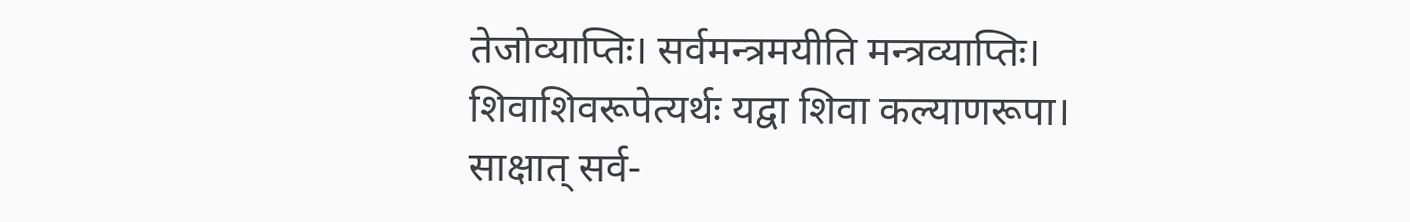तेजोव्याप्तिः। सर्वमन्त्रमयीति मन्त्रव्याप्तिः। शिवाशिवरूपेत्यर्थः यद्वा शिवा कल्याणरूपा। साक्षात् सर्व-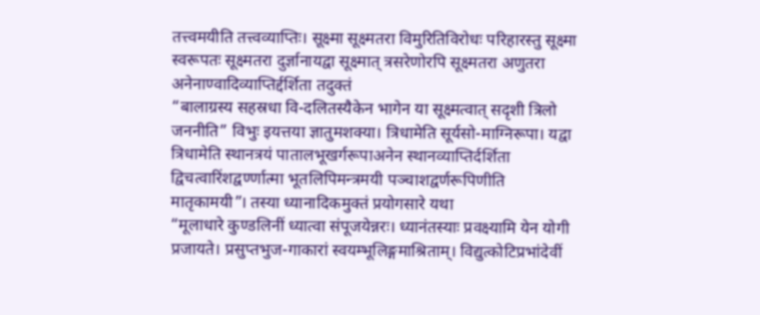तत्त्वमयीति तत्त्वव्याप्तिः। सूक्ष्मा सूक्ष्मतरा विमुरितिविरोधः परिहारस्तु सूक्ष्मा स्वरूपतः सूक्ष्मतरा दुर्ज्ञानायद्वा सूक्ष्मात् त्रसरेणोरपि सूक्ष्मतरा अणुतरा अनेनाण्वादिव्याप्तिर्द्दर्शिता तदुक्तं
“बालाग्रस्य सहस्रधा वि-दलितस्यैकेन भागेन या सूक्ष्मत्वात् सदृशी त्रिलो जननीति” विभुः इयत्तया ज्ञातुमशक्या। त्रिधामेति सूर्यसो-माग्निरूपा। यद्वा त्रिधामेति स्थानत्रयं पातालभूखर्गरूपाअनेन स्थानव्याप्तिर्दर्शिता द्विचत्वारिंशद्वर्ण्णात्मा भूतलिपिमन्त्रमयी पञ्चाशद्वर्णरूपिणीति मातृकामयी”। तस्या ध्यानादिकमुक्तं प्रयोगसारे यथा
“मूलाधारे कुण्डलिनीं ध्यात्वा संपूजयेन्नरः। ध्यानंतस्याः प्रवक्ष्यामि येन योगी प्रजायते। प्रसुप्तभुज-गाकारां स्वयम्भूलिङ्गमाश्रिताम्। विद्युत्कोटिप्रभांदेवीं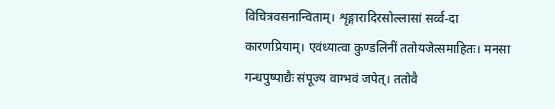विचित्रवसनान्विताम्। शृङ्गारादिरसोल्लासां सर्व्व-दा कारणप्रियाम्। एवंध्यात्वा कुण्डलिनीं ततोयजेत्समाहितः। मनसा गन्धपुष्पाद्यैः संपूज्य वाग्भवं जपेत्। ततोवै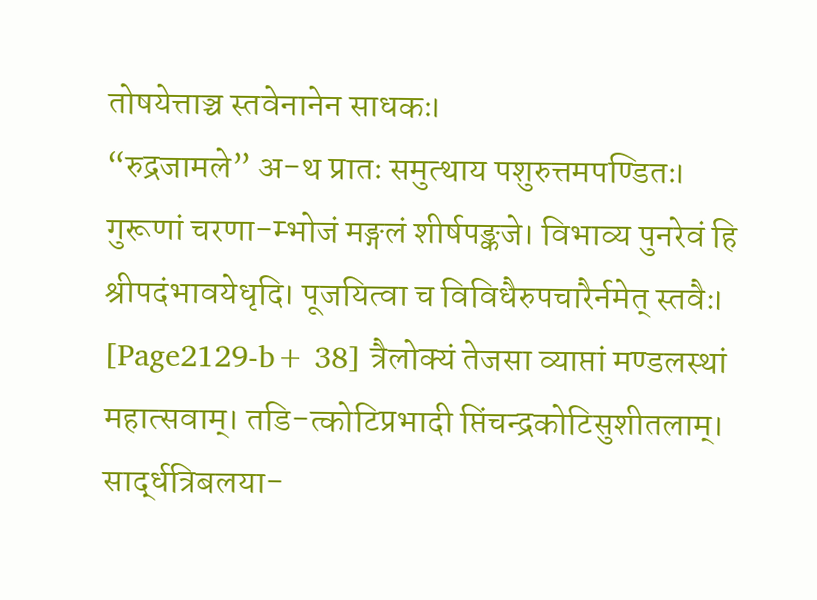तोषयेत्ताञ्च स्तवेनानेन साधकः।
“रुद्रजामले” अ-थ प्रातः समुत्थाय पशुरुत्तमपण्डितः। गुरूणां चरणा-म्भोजं मङ्गलं शीर्षपङ्कजे। विभाव्य पुनरेवं हि श्रीपदंभावयेधृदि। पूजयित्वा च विविधैरुपचारैर्नमेत् स्तवैः। [Page2129-b+ 38] त्रैलोक्यं तेजसा व्याप्तां मण्डलस्थां महात्सवाम्। तडि-त्कोटिप्रभादी प्तिंचन्द्रकोटिसुशीतलाम्। सार्द्धत्रिबलया-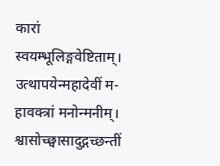कारां स्वयम्भूलिङ्गवेष्टिताम्। उत्थापयेन्महादेवीं म-हावक्त्रां मनोन्मनीम्। श्वासोच्छ्वासादुद्गच्छन्तीं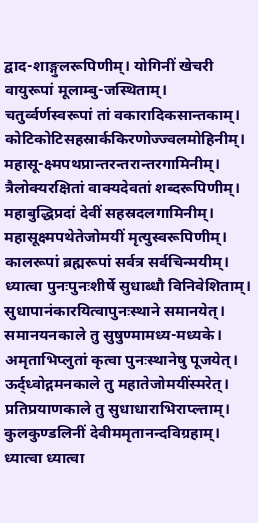द्वाद-शाङ्गुलरूपिणीम्। योगिनीं खेचरी वायुरूपां मूलाम्बु-जस्थिताम्। चतुर्व्वर्णस्वरूपां तां वकारादिकसान्तकाम्। कोटिकोटिसहस्रार्ककिरणोज्ज्वलमोहिनीम्। महासू-क्ष्मपथप्रान्तरन्तरान्तरगामिनीम्। त्रैलोक्यरक्षितां वाक्यदेवतां शब्दरूपिणीम्। महाबुद्धिप्रदां देवीं सहस्रदलगामिनीम्। महासूक्ष्मपथेतेजोमयीं मृत्युस्वरूपिणीम्। कालरूपां ब्रह्मरूपां सर्वत्र सर्वचिन्मयीम्। ध्यात्वा पुनःपुनःशीर्षे सुधाब्धौ विनिवेशिताम्। सुधापानंकारयित्वापुनःस्थाने समानयेत्। समानयनकाले तु सुषुण्मामध्य-मध्यके। अमृताभिप्लुतां कृत्वा पुनःस्थानेषु पूजयेत्। ऊर्द्ध्वोद्गमनकाले तु महातेजोमयींस्मरेत्। प्रतिप्रयाणकाले तु सुधाधाराभिराप्ल्ताम्। कुलकुण्डलिनीं देवीममृतानन्दविग्रहाम्। ध्यात्वा ध्यात्वा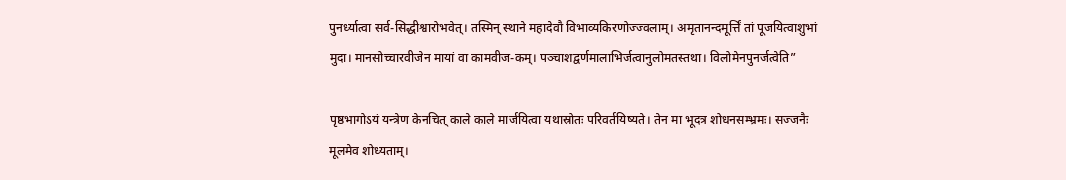पुनर्ध्यात्वा सर्व-सिद्धीश्वारोभवेत्। तस्मिन् स्थाने महादेवौ विभाव्यकिरणोज्ज्वलाम्। अमृतानन्दमूर्त्तिं तां पूजयित्वाशुभां मुदा। मानसोच्चारवीजेन मायां वा कामवीज-कम्। पञ्चाशद्वर्णमालाभिर्जत्वानुलोमतस्तथा। विलोमेनपुनर्जत्वेति”

पृष्ठभागोऽयं यन्त्रेण केनचित् काले काले मार्जयित्वा यथास्रोतः परिवर्तयिष्यते। तेन मा भूदत्र शोधनसम्भ्रमः। सज्जनैः मूलमेव शोध्यताम्।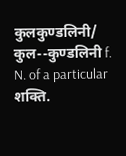कुलकुण्डलिनी/ कुल--कुण्डलिनी f. N. of a particular शक्ति.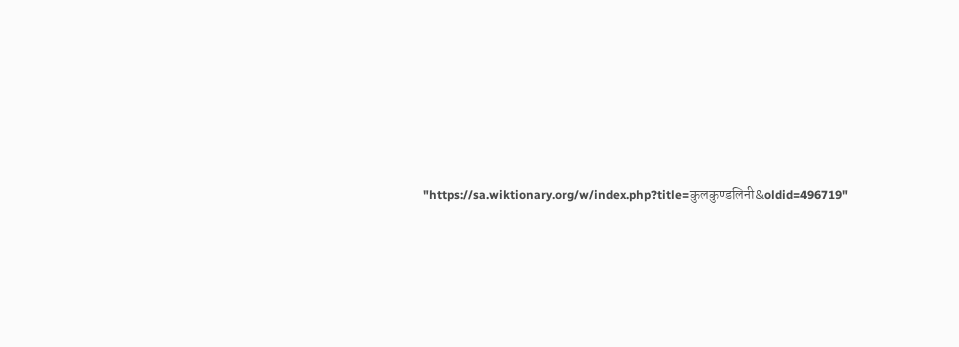"https://sa.wiktionary.org/w/index.php?title=कुलकुण्डलिनी&oldid=496719"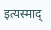इत्यस्माद्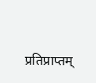प्रतिप्राप्तम्